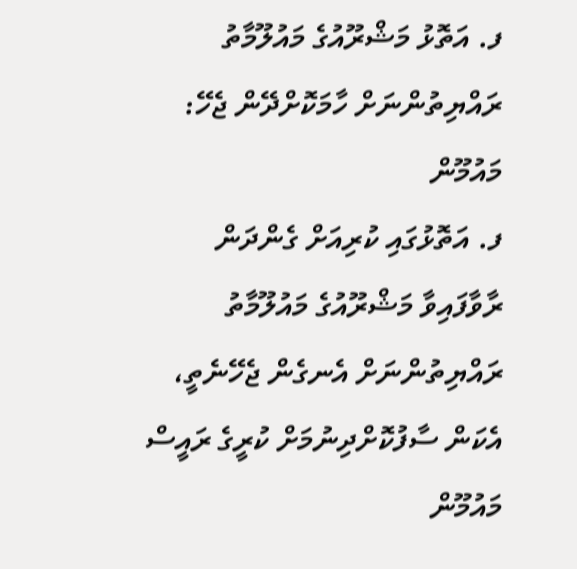ފ. އަތޮޅު މަޝްރޫއުގެ މައުލޫމާތު ރައްޔިތުންނަށް ހާމަކޮށްދޭން ޖެހޭ: މައުމޫން
ފ. އަތޮޅުގައި ކުރިއަށް ގެންދަން ރާވާފައިވާ މަޝްރޫއުގެ މައުލޫމާތު ރައްޔިތުންނަށް އެނގެން ޖެހޭނެތީ، އެކަން ސާފުކޮށްދިނުމަށް ކުރީގެ ރައީސް މައުމޫން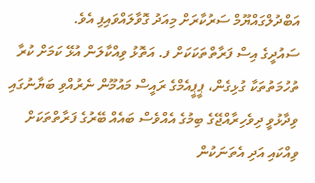އަބްދުލްގައްޔޫމް ސަރުކާރަށް މިއަދު ގޮވާލައްވައިފި އެވެ.
ސައުދީގެ އިސް ފަރާތްތަކަކަށް ފ. އަތޮޅު ވިއްކާލަން އުޅޭ ކަމަށް ކުރާ ތުހުމަތުތަކާ ގުޅިގެން، ޕީޕީއެމްގެ ރައީސް މައުމޫން ނެރުއްވި ބަޔާނުގައި ވިދާޅުވީ ދިވެހިރާއްޖޭގެ ބިމުގެ އެއްވެސް ބައެއް ބޭރުގެ ފަރާތްތަކަށް ވިއްކައި އަދި އެތަނަކުން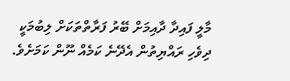މާލީ ފައިދާ ދާއިމަށް ބޭރު ފަރާތްތަކަށް ލިބުމަކީ ދިވެހި ރައްޔިތުން އެދޭނެ ކަމެއް ނޫން ކަމަށެވެ.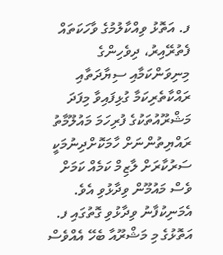ފ. އަތޮޅު ވިއްކާލުމުގެ ވާހަކަތައް ފެތުރޭއިރު، ދިވެހިންގެ މިނިވަންކަމާއި ސިޔާދަތާއި ރައްކާތެރިކަމާ ގުޅިފައިވާ މިފަދަ މަޝްރޫއުތަކުގެ ފުރިހަމަ މައުލޫމާތު ރައްޔިތުންނަށް ހާމަކޮށްދިނުމަކީ ސަރުކާރަށް ލާޒިމް ކަމެއް ކަމަށް ވެސް މައުމޫން ވިދާޅުވި އެވެ.
އެމަނިކުފާނު ވިދާޅުވި ގޮތުގައި ފ. އަތޮޅުގެ މި މަޝްރޫއާ ބެހޭ އެއްވެސް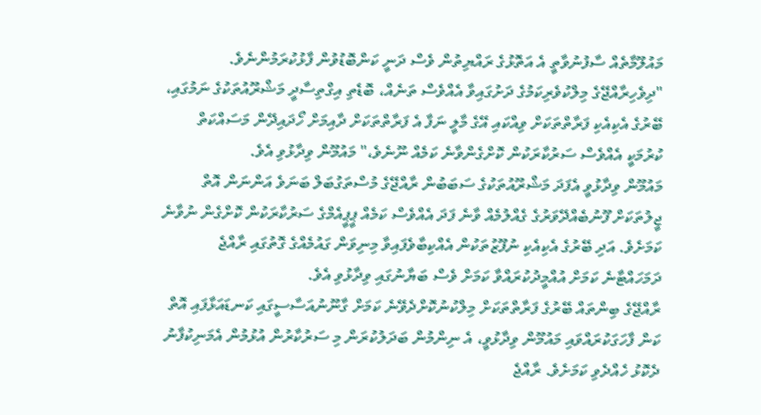މައުލޫމާތެއް ސާފުނުވާތީ އެ އަތޮޅުގެ ރައްޔިތުން ވެސް ދަނީ ކަންބޮޑުވުން ފާޅުކުރަމުންނެވެ.
"ދިވެހިރާއްޖޭގެ މިލްކުވެރިކަމުގެ ދަށުގައިވާ އެއްވެސް ތަނެއް، ބޮޑެތި އިގްތިސާދީ މަޝްރޫއުތަކުގެ ނަމުގައި، ބޭރުގެ އެކިއެކި ފަރާތްތަކަށް ވިއްކައި އޭގެ މާލީ ނަފާ އެ ފަރާތްތަކަށް ދާއިމަށް ހޯދައިދޭން މަސައްކަތް ކުރުމަކީ އެއްވެސް ސަރުކާރަކުން ކޮށްގެންވާނެ ކަމެއް ނޫނެވެ،" މައުމޫން ވިދާޅުވި އެވެ.
މައުމޫން ވިދާޅުވީ އެފަދަ މަޝްރޫއުތަކުގެ ސަބަބުން ރާއްޖޭގެ މުސްތަގުބަލް ބަނަވެ އަންނަން އޮތް ޖީލުތަކަށް ފޫނުބެއްދޭވަރުގެ ގެއްލުމެއް ވާނެ ފަދަ އެއްވެސް ކަމެއް ޕީޕީއެމްގެ ސަރުކާރަކުން ކޮށްގެން ނުވާނެ ކަމަށެވެ. އަދި ބޭރުގެ އެކިއެކި ނުފޫޒުތަކުން އެއްކިބާވެފައިވާ މިނިވަން ގައުމެއްގެ ގޮތުގައި ރާއްޖެ ދަމަހައްޓާނެ ކަމަށް އުއްމީދުކުރައްވާ ކަމަށް ވެސް ބަޔާނުގައި ވިދާޅުވި އެވެ.
ރާއްޖޭގެ ބިންތައް ބޭރުގެ ފަރާތްތަކަށް މިލްކުނުކޮށްދެވޭނެ ކަމަށް ގާނޫނުއަސާސީގައި ކަނޑައަޅާފައި އޮތް ކަން ފާހަގަކުރައްވައި މައުމޫން ވިދާޅުވީ، އެ ނިންމުން ބަދަލުކުރަން މި ސަރުކާރުން އުޅުމުން އެމަނިކުފާނު ދެކޮޅު ހެއްދެވި ކަމަށެވެ. ރާއްޖެ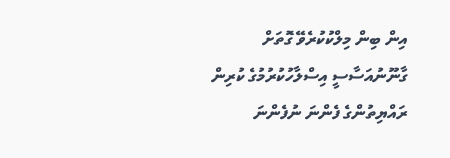އިން ބިން މިލްކުކުރެވޭ ގޮތަށް ގާނޫނުއަސާސީ އިސްލާހުކުރުމުގެ ކުރިން ރައްޔިތުންގެ ފެންނަ ނުފެންނަ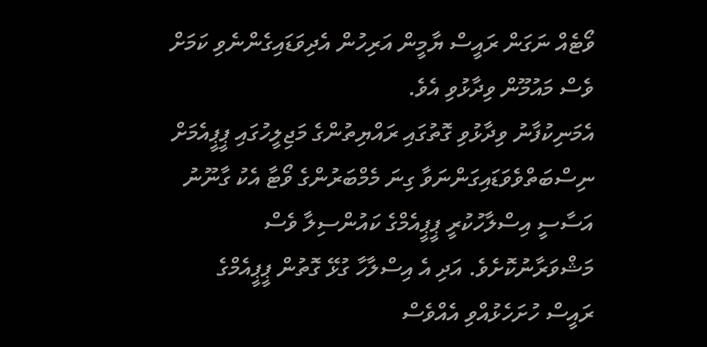ވޯޓެއް ނަގަން ރައީސް ޔާމީން އަރިހުން އެދިވަޑައިގެންނެވި ކަމަށް ވެސް މައުމޫން ވިދާޅުވި އެވެ.
އެމަނިކުފާނު ވިދާޅުވި ގޮތުގައި ރައްޔިތުންގެ މަޖިލީހުގައި ޕީޕީއެމަށް ނިސްބަތްވެވަޑައިގަންނަވާ ގިނަ މެމްބަރުންގެ ވޯޓާ އެކު ގާނޫނު އަސާސީ އިސްލާހުކުރީ ޕީޕީއެމްގެ ކައުންސިލާ ވެސް މަޝްވަރާނުކޮށެވެ. އަދި އެ އިސްލާހާ ގުޅޭ ގޮތުން ޕީޕީއެމްގެ ރައީސް ހުށަހެޅުއްވި އެއްވެސް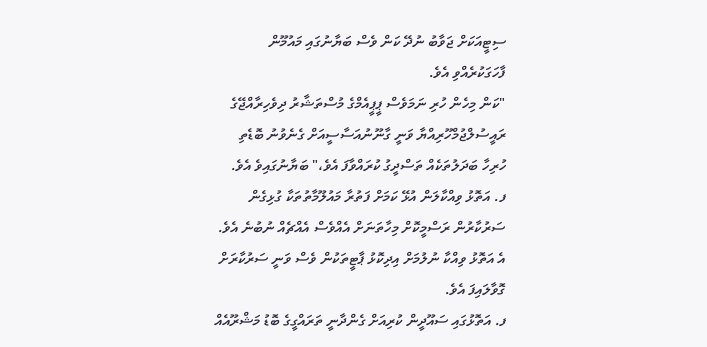ސިޓީއަކަށް ޖަވާބު ނުދޭ ކަން ވެސް ބަޔާނުގައި މައުމޫން ފާހަގަކުރެއްވި އެވެ.
"ކަން މިހެން ހުރި ނަމަވެސް ޕީޕީއެމްގެ މުސްތަޝާރު ދިވެހިރާއްޖޭގެ ރައީސުލްޖުމްހޫރިއްޔާ ވަނީ ގާނޫނުއަސާސީއަށް ގެނެވުނު ބޮޑެތި ހުރިހާ ބަދަލުތަކެއް ތަސްދީގު ކުރައްވާފަ އެވެ،" ބަޔާނުގައިވެ އެވެ.
ފ. އަތޮޅު ވިއްކާލަން އުޅޭ ކަމަށް ފަތުރާ މައުލޫމާތުތަކާ ގުޅިގެން ސަރުކާރުން ރަސްމީކޮށް މިހާތަނަށް އެއްވެސް އެއްޗެއް ނުބުނެ އެވެ. އެ އަތޮޅު ވިއްކާ ނުލުމަށް އިދިކޮޅު ޕާޓީތަކުން ވެސް ވަނީ ސަރުކާރަށް ގޮވާލައިފަ އެވެ.
ފ. އަތޮޅުގައި ސައޫދީން ކުރިއަށް ގެންދާނީ ތަރައްގީގެ ބޮޑު މަޝްރޫއެއް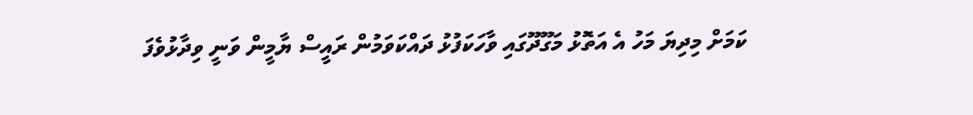ކަމަށް މިދިޔަ މަހު އެ އަތޮޅު މަގޫދޫގައި ވާހަކަފުޅު ދައްކަވަމުން ރައީސް ޔާމީން ވަނީ ވިދާޅުވެފަ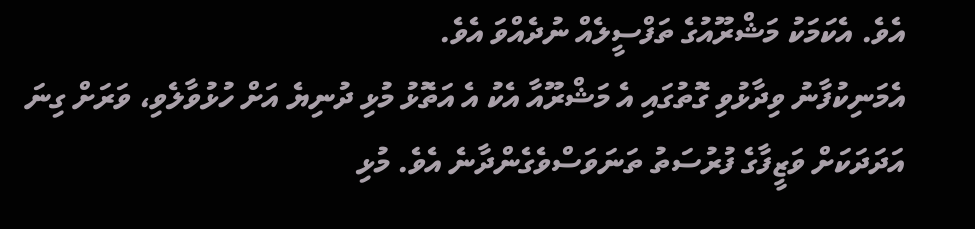އެވެ. އެކަމަކު މަޝްރޫއުގެ ތަފްސީލެއް ނުދެއްވަ އެވެ.
އެމަނިކުފާނު ވިދާޅުވި ގޮތުގައި އެ މަޝްރޫއާ އެކު އެ އަތޮޅު މުޅި ދުނިޔެ އަށް ހުޅުވާލެވި، ވަރަށް ގިނަ އަދަދަކަށް ވަޒީފާގެ ފުރުސަތު ތަނަވަސްވެގެންދާނެ އެވެ. މުޅި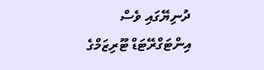ދުނިޔޭގައި ވެސް އިންޓަގްރޭޓަޑް ޓޫރިޒަމްގެ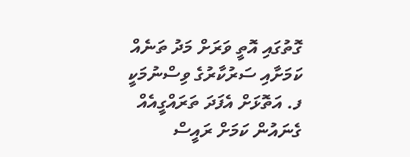ގޮތުގައި އޮތީ ވަރަށް މަދު ތަނެއް ކަމަށާއި ސަރުކާރުގެ ވިސްނުމަކީ ފ. އަތޮޅަށް އެފަދަ ތަރައްގީއެއް ގެނައުން ކަމަށް ރައީސް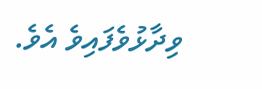ވިދާޅުވެފައިވެ އެވެ.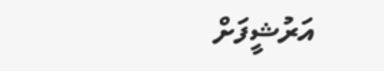އަރުޝީފަށް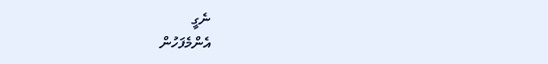ނެގީ
އެންމެފަހުން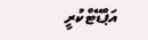އަޕްޑޭޓްކުރީ